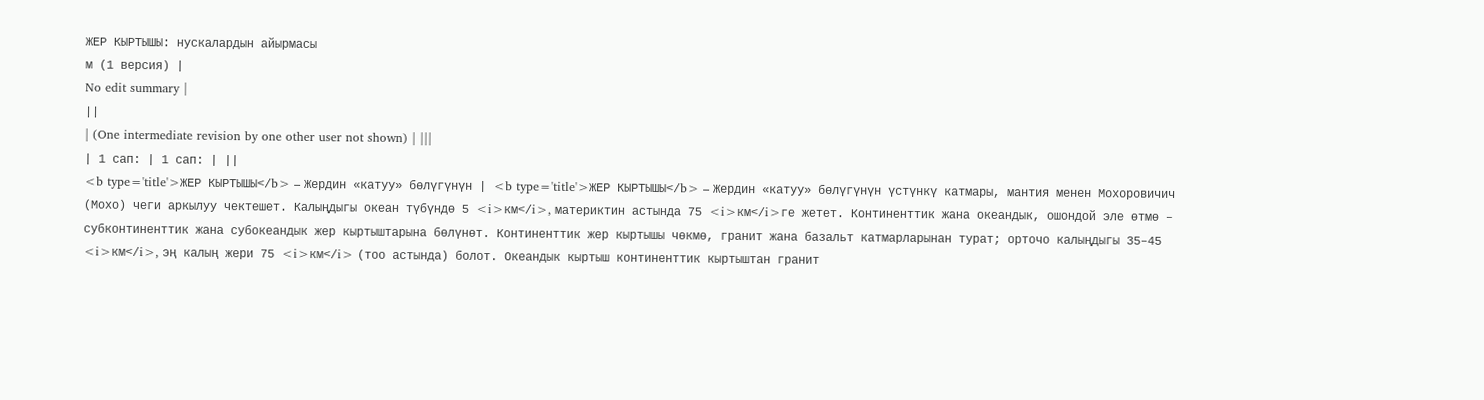ЖЕР КЫРТЫШЫ: нускалардын айырмасы
м (1 версия) |
No edit summary |
||
| (One intermediate revision by one other user not shown) | |||
| 1 сап: | 1 сап: | ||
<b type='title'>ЖЕР КЫРТЫШЫ</b> – Жердин «катуу» бөлүгүнүн | <b type='title'>ЖЕР КЫРТЫШЫ</b> – Жердин «катуу» бөлүгүнүн үстүнкү катмары, мантия менен Мохоровичич (Мохо) чеги аркылуу чектешет. Калыңдыгы океан түбүндө 5 <i>км</i>, материктин астында 75 <i>км</i>ге жетет. Континенттик жана океандык, ошондой эле өтмө – субконтиненттик жана субокеандык жер кыртыштарына бөлүнөт. Континенттик жер кыртышы чөкмө, гранит жана базальт катмарларынан турат; орточо калыңдыгы 35–45 <i>км</i>, эң калың жери 75 <i>км</i> (тоо астында) болот. Океандык кыртыш континенттик кыртыштан гранит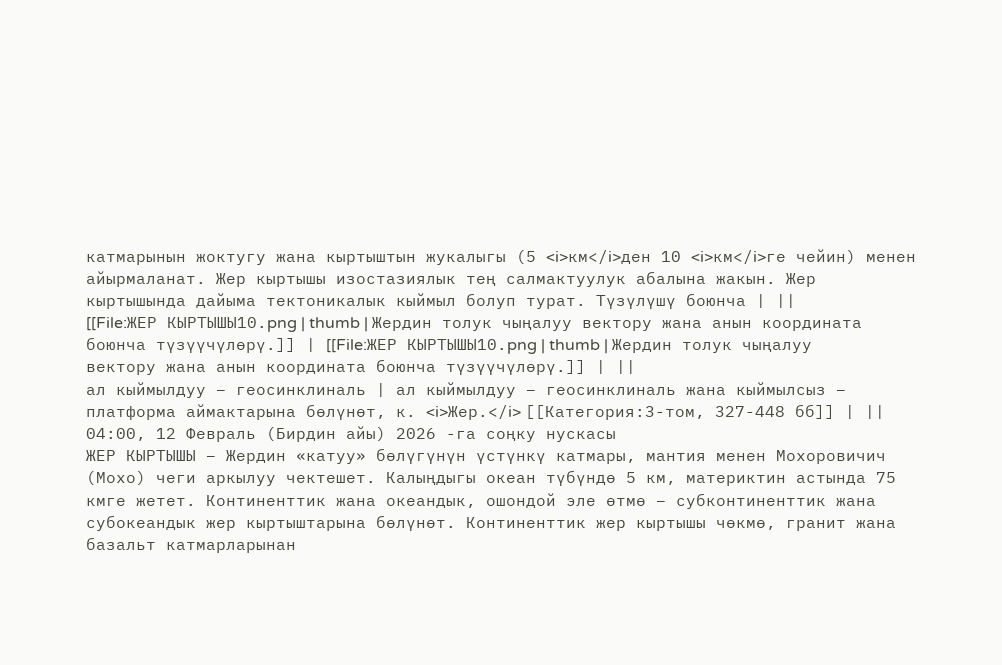катмарынын жоктугу жана кыртыштын жукалыгы (5 <i>км</i>ден 10 <i>км</i>ге чейин) менен айырмаланат. Жер кыртышы изостазиялык тең салмактуулук абалына жакын. Жер кыртышында дайыма тектоникалык кыймыл болуп турат. Түзүлүшү боюнча | ||
[[File:ЖЕР КЫРТЫШЫ10.png | thumb | Жердин толук чыңалуу вектору жана анын координата боюнча түзүүчүлөрү.]] | [[File:ЖЕР КЫРТЫШЫ10.png | thumb | Жердин толук чыңалуу вектору жана анын координата боюнча түзүүчүлөрү.]] | ||
ал кыймылдуу – геосинклиналь | ал кыймылдуу – геосинклиналь жана кыймылсыз – платформа аймактарына бөлүнөт, к. <i>Жер.</i> [[Категория:3-том, 327-448 бб]] | ||
04:00, 12 Февраль (Бирдин айы) 2026 -га соңку нускасы
ЖЕР КЫРТЫШЫ – Жердин «катуу» бөлүгүнүн үстүнкү катмары, мантия менен Мохоровичич (Мохо) чеги аркылуу чектешет. Калыңдыгы океан түбүндө 5 км, материктин астында 75 кмге жетет. Континенттик жана океандык, ошондой эле өтмө – субконтиненттик жана субокеандык жер кыртыштарына бөлүнөт. Континенттик жер кыртышы чөкмө, гранит жана базальт катмарларынан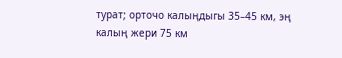турат; орточо калыңдыгы 35–45 км, эң калың жери 75 км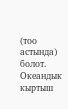(тоо астында) болот. Океандык кыртыш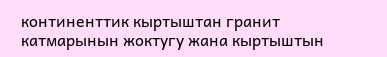континенттик кыртыштан гранит катмарынын жоктугу жана кыртыштын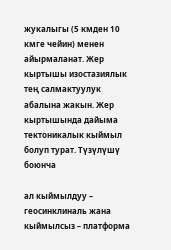жукалыгы (5 кмден 10 кмге чейин) менен айырмаланат. Жер кыртышы изостазиялык тең салмактуулук абалына жакын. Жер кыртышында дайыма тектоникалык кыймыл болуп турат. Түзүлүшү боюнча

ал кыймылдуу – геосинклиналь жана кыймылсыз – платформа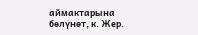аймактарына бөлүнөт, к. Жер.